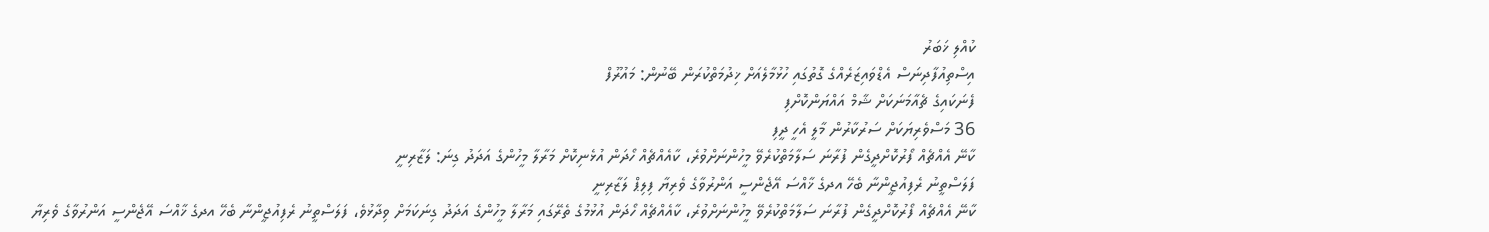ކުއްލި ޚަބަރު
އިސްތިއުފާދިނަސް އެޑްވައިޒަރެއްގެ ގޮތުގައި ހުޅުމާލެއަށް ޚިދުމަތްކުރަން ބޭނުން: މައުރޫފް
ފެނަކައިގެ ޗެއާމަނަކަށް ޝާމް އައްޔަންކޮށްފި
36 މަސްވެރިޔަކަށް ސަރުކާރުން މާލީ އެހީ ދީފި
ކާނޭ އެއްޗެއް ފޯރުކޮށްދީގެން ފުރާނަ ސަލާމަތްކުރެވޭ މީހުންނަށްވުރެ، ކާއެއްޗެއް ހޯދަން އުޅެނިކޮށް މަރާލާ މީހުންގެ އަދަދު ގިނަ: ލަޒާރިނީ
ފަލަސްތީނު ރެފިއުޖީންނާ ބެހޭ އދގެ ޚާއްސަ އޭޖެންސީ އަންރުވާގެ ވެރިޔާ ފިލިޕް ލަޒާރިނީ
ކާނޭ އެއްޗެއް ފޯރުކޮށްދީގެން ފުރާނަ ސަލާމަތްކުރެވޭ މީހުންނަށްވުރެ، ކާއެއްޗެއް ހޯދަން އުޅުމުގެ ތެރޭގައި މަރާލާ މީހުންގެ އަދަދު ގިނަކަމަށް ވިދާޅުވެ، ފަލަސްތީނު ރެފިއުޖީންނާ ބެހޭ އދގެ ޚާއްސަ އޭޖެންސީ އަންރުވާގެ ވެރިޔާ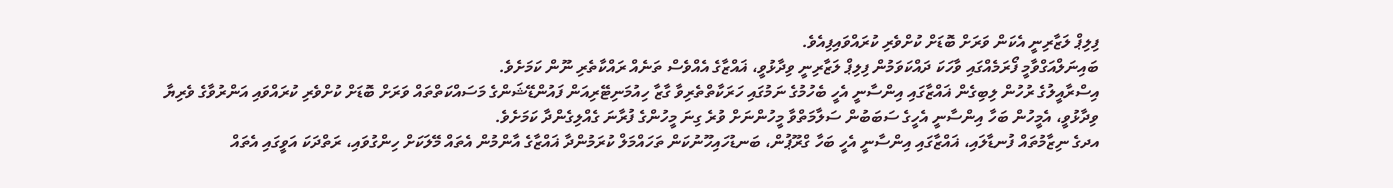ފިލިޕް ލަޒާރިނީ އެކަން ވަރަށް ބޮޑަށް ކުށްވެރި ކުރައްވައިފިއެވެ.
ބައިނަލްއަގްވާމީ ފޯރަމެއްގައި ވާހަކަ ދައްކަވަމުން ފިލިޕް ލަޒާރިނީ ވިދާޅުވީ، ޣައްޒާގެ އެއްވެސް ތަނެއް ރައްކާތެރި ނޫން ކަމަށެވެ.
އިސްރާއީލުގެ ރުހުން ލިބިގެން ޣައްޒާގައި އިންސާނީ އެހީ ބެހުމުގެ ނަމުގައި ހަރަކާތްތެރިވާ ގާޒާ ހިއުމަނިޓޭރިއަން ފައުންޑޭޝަންގެ މަސައްކަތްތައް ވަރަށް ބޮޑަށް ކުށްވެރި ކުރައްވައި އަންރުވާގެ ވެރިޔާ ވިދާޅުވީ، އެމީހުން ބަހާ އިންސާނީ އެހީގެ ސަބަބުން ސަލާމަތްވާ މީހުންނަށް ވުރެ ގިނަ މީހުންގެ ފުރާނަ ގެއްލިގެންދާ ކަމަށެވެ.
އދގެ ނިޒާމުތައް ފުނޑާލައި، ޣައްޒާގައި އިންސާނީ އެހީ ބަހާ ގްރޫޕުން، ބަނޑުހައިހޫނުކަން ތަހައްމަލް ކުރަމުންދާ ޣައްޒާގެ އާންމުން އެތައް މޭލަކަށް ހިންގުވައި، ރަތްދަކަ އަވީގައި އެތައް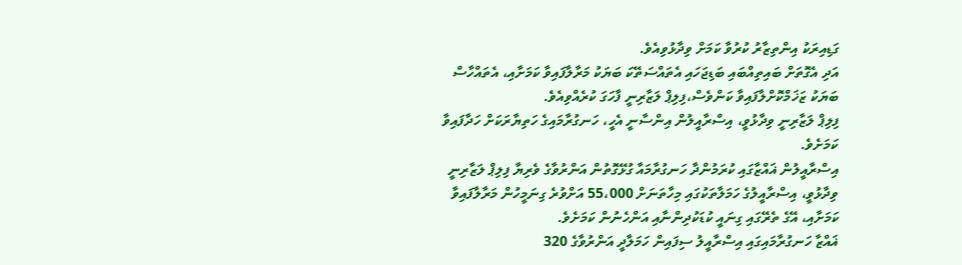ގަޑިއިރަކު އިންތިޒާރު ކުރުވާ ކަމަށް ވިދާޅުވިއެވެ.
އަދި އެގޮތަށް ބައިތިއްބައި ބަޑިޖަހައި އެތައްސަތޭކަ ބަޔަކު މަރާލާފައިވާ ކަމަށާއި، އެތައްހާސް ބަޔަކު ޒަޚަމްކޮށްލާފައިވާ ކަންވެސް،ފިލިޕް ލަޒާރިނީ ފާހަގަ ކުރެއްވިއެވެ.
ފިލިޕް ލަޒާރިނީ ވިދާޅުވީ، އިސްރާއީލުން އިންސާނީ އެހީ، ހަނގުރާމައިގެ ހަތިޔާރަކަށް ހަދާފައިވާ ކަމަށެވެ.
އިސްރާއީލުން ޣައްޒާގައި ކުރަމުންދާ ހަނގުރާމައާ ގުޅޭގޮތުން އަންރުވާގެ ވެރިޔާ ފިލިޕް ލަޒާރިނީ ވިދާޅުވީ، އިސްރާއީލުގެ ހަމަލާތަކުގައި މިހާތަނަށް 55،000 އަށްވުރެ ގިނަމީހުން މަރާލާފައިވާ ކަމަށާއި، އޭގެ ތެރޭގައި ގިނައީ ކުޑަކުދިންނާއި އަންހެނުން ކަމަށެވެ.
ޣައްޒާ ހަނގުރާމައިގައި އިސްރާއީލު ސިފައިން ހަމަލާދީ އަންރުވާގެ 320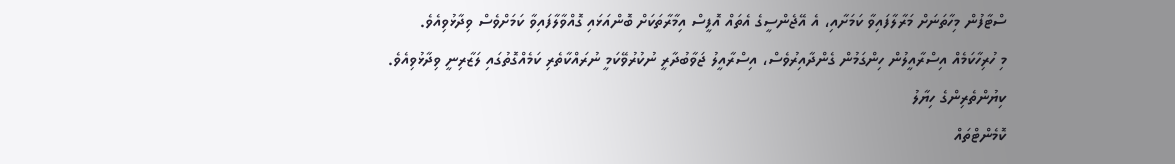ސްޓާފުން މިހާތަނަށް މަރާލާފައިވާ ކަމަށާއި، އެ އޭޖެންސީގެ އެތައް އޮފީސް އިމާރާތަކަށް ބޮންއަޅައި ގޮއްވާލާފައިވާ ކަމަށްވެސް ވިދާޅުވިއެވެ.
މި ހުރިހާކަމެއް އިސްރާއީލުން ހިންގަމުން ގެންދާއިރުވެސް، އިސްރާއީލު ޖަވާބުދާރީ ނުކުރުވޭކަމީ ނުރައްކާތެރި ކަމެއްގޮތުގައި ލަޒާރިނީ ވިދާޅުވިއެވެ.
ކިޔުންތެރިންގެ ހިޔާލު
ކޮމެންޓްތައް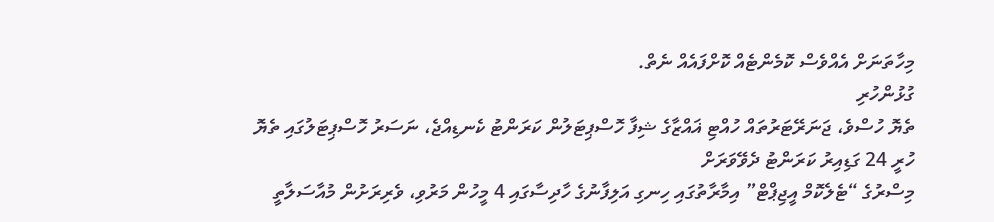މިހާތަނަށް އެއްވެސް ކޮމެންޓެއް ކޮށްފައެއް ނެތް.
ގުޅުންހުރި
ތެޔޮ ހުސްވެ، ޖަނަރޭޓަރުތައް ހުއްޓި ޣައްޒާގެ ޝިފާ ހޮސްޕިޓަލުން ކަރަންޓު ކެނޑިއްޖެ، ނަސަރު ހޮސްޕިޓަލުގައި ތެޔޮ ހުރީ 24 ގަޑިއިރު ކަރަންޓު ދެވޭވަރަށް
މިސްރުގެ “ޓެލެކޮމް އީޖިޕްޓް” އިމާރާތުގައި ހިނގި އަލިފާނުގެ ހާދިސާގައި 4 މީހުން މަރުވި، ވެރިރަށުން މުއާސަލާތީ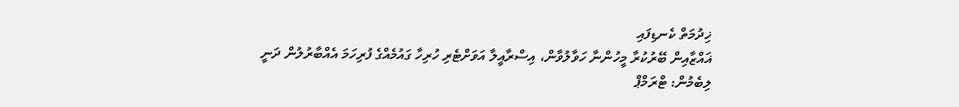ޚިދުމަތް ކެނޑިފައި
ޣައްޒާއިން ބޭރުކުރާ މީހުންނާ ހަވާލުވާން، އިސްރާއީލާ އަވަށްޓެރި ހުރިހާ ގައުމެއްގެ ފުރިހަމަ އެއްބާރުލުން ދަނީ ލިބެމުން: ޓްރަމްޕް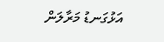އަޅުގަނޑު މަރާލަން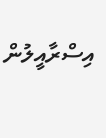އިސްރާއީލުން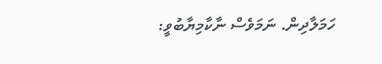ހަމަލާދިން. ނަމަވެސް ނާކާމިޔާބުވީ: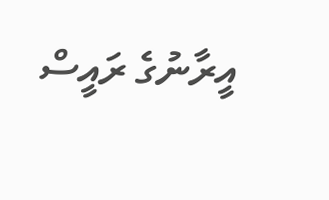އީރާނުގެ ރައީސް